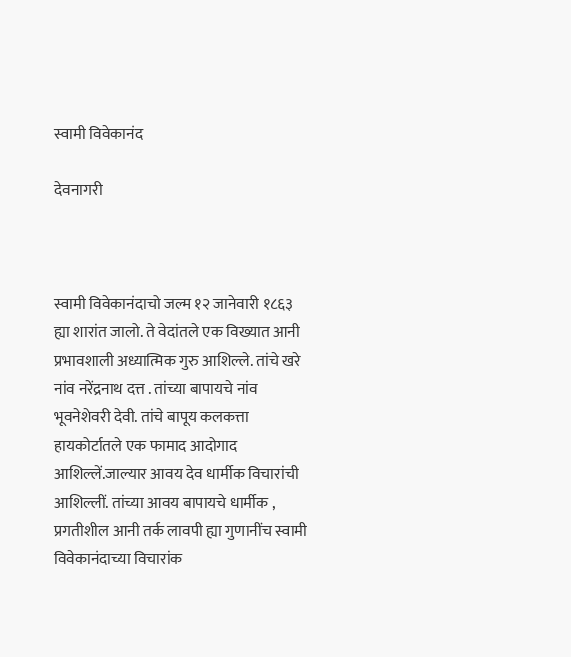स्वामी विवेकानंद

देवनागरी



स्वामी विवेकानंदाचो जल्म १२ जानेवारी १८६३ ह्या शारांत जालो. ते वेदांतले एक विख्यात आनी प्रभावशाली अध्यात्मिक गुरु आशिल्ले. तांचे खरे नांव नरेंद्रनाथ दत्त . तांच्या बापायचे नांव भूवनेशेवरी देवी. तांचे बापूय कलकत्ता हायकोर्टातले एक फामाद आदोगाद आशिल्लें.जाल्यार आवय देव धार्मीक विचारांची आशिल्लीं. तांच्या आवय बापायचे धार्मीक , प्रगतीशील आनी तर्क लावपी ह्या गुणानींच स्वामी विवेकानंदाच्या विचारांक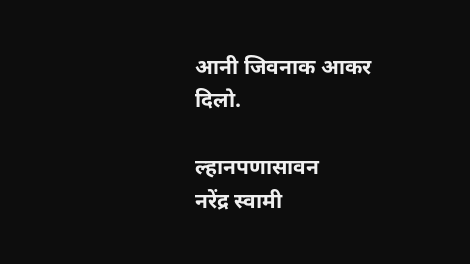आनी जिवनाक आकर दिलो.

ल्हानपणासावन नरेंद्र ‍‍‍‍‍स्वामी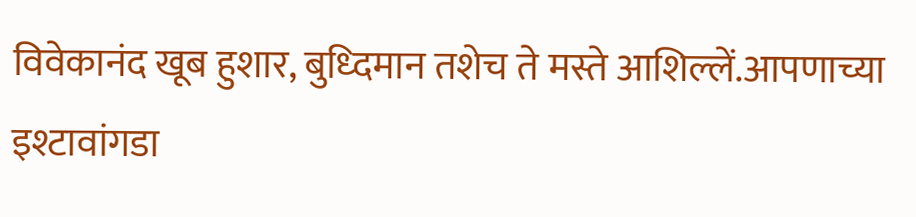विवेकानंद‌ खूब हुशार, बुध्दिमान तशेच ते मस्ते आशिल्लें.आपणाच्या इश्टावांगडा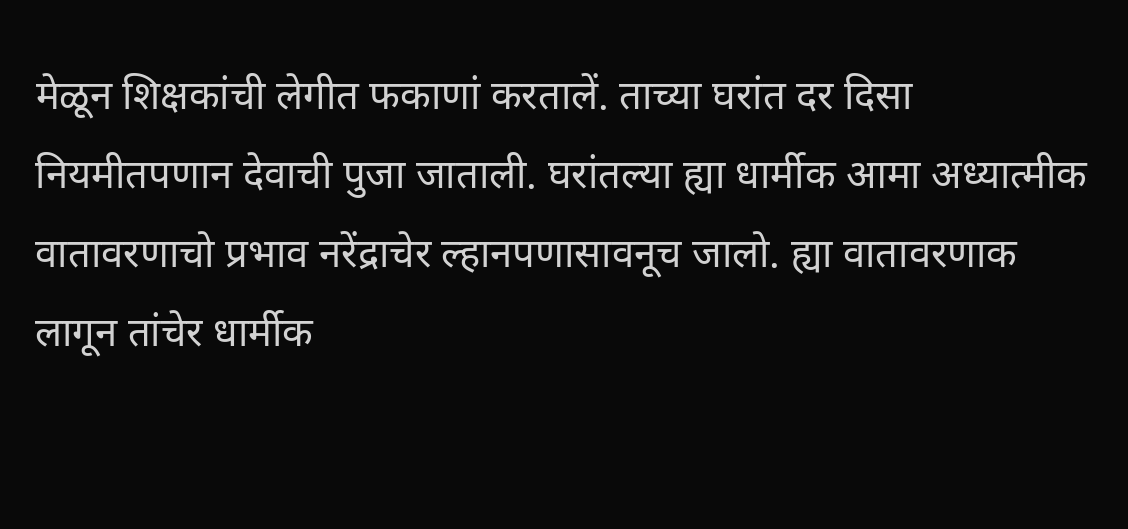मेळून शिक्षकांची लेगीत फकाणां करतालें. ताच्या घरांत दर दिसा नियमीतपणान देवाची पुजा जाताली. घरांतल्या ह्या धार्मीक आमा अध्यात्मीक वातावरणाचो प्रभाव नरेंद्राचेर ल्हानपणासावनूच जालो. ह्या वातावरणाक लागून तांचेर धार्मीक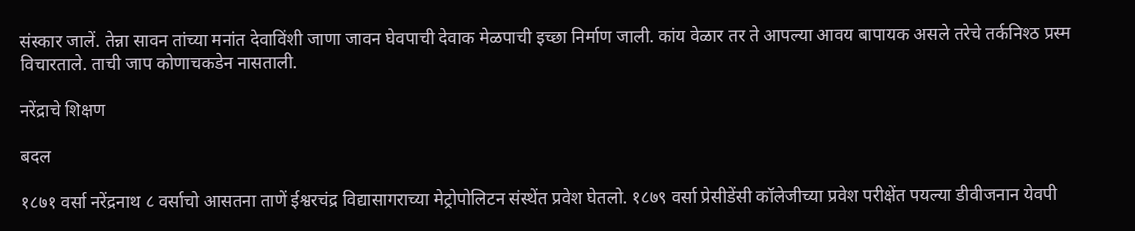संस्कार जालें. तेन्ना सावन तांच्या मनांत देवाविंशी जाणा जावन घेवपाची देवाक मेळपाची इच्छा निर्माण जाली. कांय वेळार तर ते आपल्या आवय बापायक असले तरेचे तर्कनिश्ठ प्रस्म विचारताले. ताची जाप कोणाचकडेन नासताली.

नरेंद्राचे शिक्षण

बदल

१८७१ वर्सा नरेंद्रनाथ ८ वर्साचो आसतना ताणें ईश्वरचंद्र विद्यासागराच्या मेट्रोपोलिटन संस्थेंत प्रवेश घेतलो. १८७९ वर्सा प्रेसीडेंसी कॉलेजीच्या प्रवेश परीक्षेंत पयल्या डीवीजनान येवपी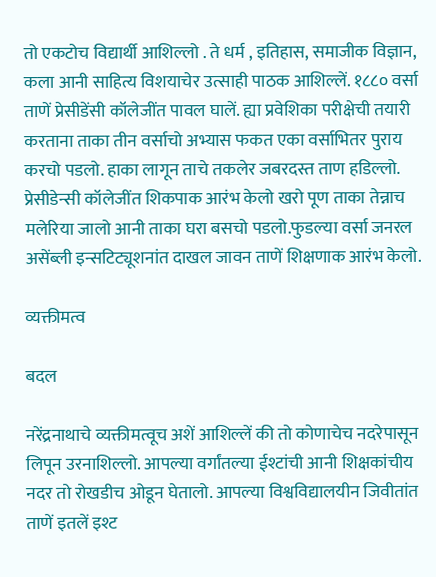तो एकटोच विद्यार्थी आशिल्लो . ते धर्म , इतिहास, समाजीक विज्ञान, कला आनी साहित्य विशयाचेर उत्साही पाठक आशिल्लें. १८८० वर्सा ताणें प्रेसीडेंसी कॉलेजींत पावल घालें. ह्या प्रवेशिका परीक्षेची तयारी करताना ताका तीन वर्साचो अभ्यास फकत एका वर्साभितर पुराय करचो पडलो. हाका लागून ताचे तकलेर जबरदस्त ताण हडिल्लो. प्रेसीडेन्सी कॉलेजींत शिकपाक आरंभ केलो खरो पूण ताका तेन्नाच मलेरिया जालो आनी ताका घरा बसचो पडलो.फुडल्या वर्सा जनरल असेंब्ली इन्सटिट्यूशनांत दाखल जावन ताणें शिक्षणाक आरंभ केलो.

व्यक्तीमत्व

बदल

नरेंद्रनाथाचे व्यक्तीमत्वूच अशें आशिल्लें की तो कोणाचेच नदरेपासून लिपून उरनाशिल्लो. आपल्या वर्गांतल्या ईश्टांची आनी शिक्षकांचीय नदर तो रोखडीच ओडून घेतालो. आपल्या विश्वविद्यालयीन जिवीतांत ताणें इतलें इश्ट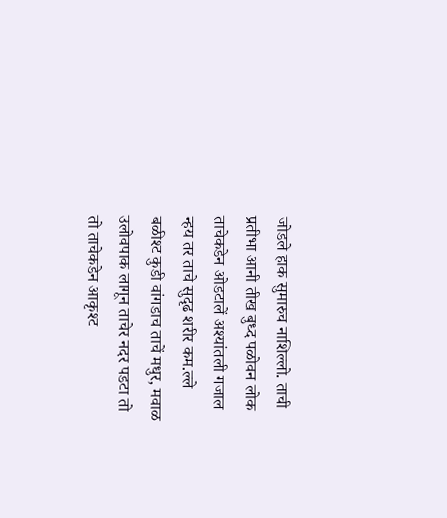जोडले हाक सुमारुच नाशिल्लो. ताची प्रतीभा आनी तीख बुध्द पळोवन लोक ताचेकडेन ओडटालें अश्यांतली गजाल न्हय तर ताचे सुदृढ शरीर कम.ल्ले बळीश्ट कुडी वांगडाच ताचें मधुर, मवाळ उलोवपाक लागून ताचेर नदर पडटा तो तो ताचेकडेन आकृश्ट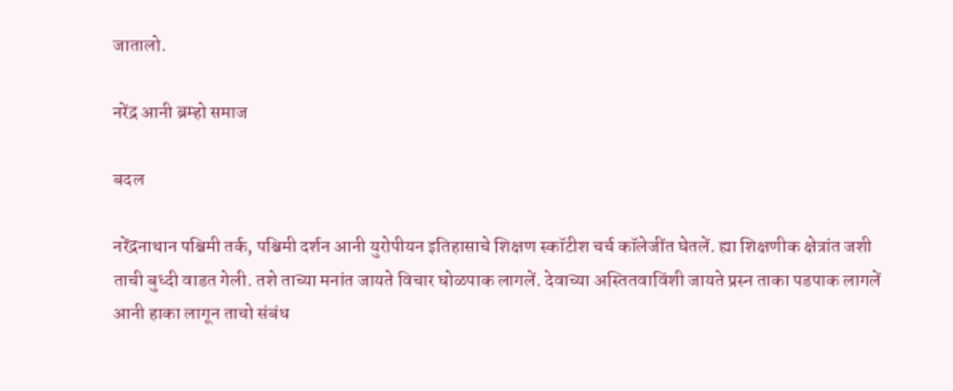जातालो.

नरेंद्र आनी ब्रम्हो समाज

बदल

नरेंद्रनाथान पश्चिमी तर्क, पश्चिमी दर्शन आनी युरोपीयन इतिहासाचे शिक्षण स्कॉटीश चर्च कॉलेजींत घेतलें. ह्या शिक्षणीक क्षेत्रांत जशी ताची बुध्दी वाडत गेली. तशे ताच्या मनांत जायते विचार घोळपाक लागलें. देवाच्या अस्तितवाविंशी जायते प्रस्न ताका पडपाक लागलें आनी हाका लागून ताचो संबंध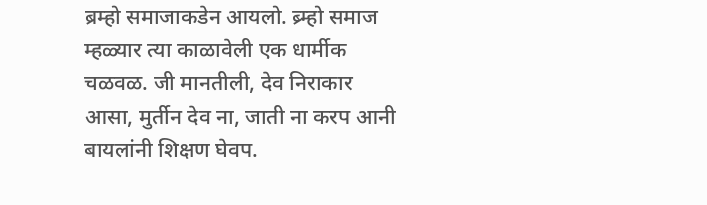ब्रम्हो समाजाकडेन आयलो. ब्र्म्हो समाज म्हळ्यार त्या काळावेली एक धार्मीक चळवळ. जी मानतीली, देव निराकार आसा, मुर्तीन देव ना, जाती ना करप आनी बायलांनी शिक्षण घेवप.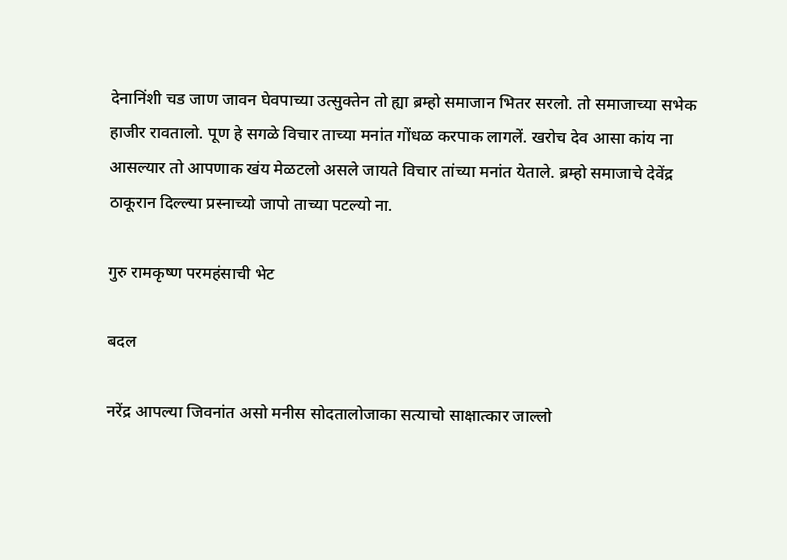देनानिंशी चड जाण जावन घेवपाच्या उत्सुक्तेन तो ह्या ब्रम्हो समाजान भितर सरलो. तो समाजाच्या सभेक हाजीर रावतालो. पूण हे सगळे विचार ताच्या मनांत गोंधळ करपाक लागलें. खरोच देव आसा कांय ना आसल्यार तो आपणाक खंय मेळटलो असले जायते विचार तांच्या मनांत येताले. ब्रम्हो समाजाचे देवेंद्र ठाकूरान दिल्ल्या प्रस्नाच्यो जापो ताच्या पटल्यो ना.

गुरु रामकृष्ण परमहंसाची भेट

बदल

नरेंद्र आपल्या जिवनांत असो मनीस सोदतालोजाका सत्याचो साक्षात्कार जाल्लो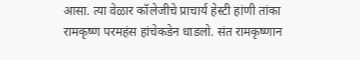आसा. त्या वेळार कॉलेजीचे प्राचार्य हेस्टी हांणी तांका रामकृष्ण परमहंस हांचेकडेन धाडलो. संत रामकृष्णान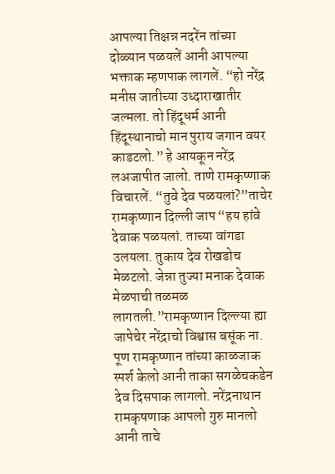आपल्या तिक्षन्न नदरेंन तांच्या दोळ्यान पळयलें आनी आपल्या भक्ताक म्हणपाक लागलें. “हो नरेंद्र मनीस जातीच्या उध्दाराखातीर जल्मला. तो हिंदूधर्म आनी हिंदूस्थानाचो मान पुराय जगान वयर काडटलो.” हे आयकून नरेंद्र लअजापीत जालो. ताणे रामकृष्णाक विचारलें. “तुवे देव पळयलां?”ताचेर रामकृष्णान दिल्ली जाप “हय हांवे देवाक पळयलां. ताच्या वांगडा उलयला. तुकाय देव रोखडोच मेळटलो. जेन्ना तुज्या मनाक देवाक मेळपाची तळमळ लागतली.”रामकृष्णान दिल्ल्या ह्या जापेचेर नरेंद्राचो विश्वास बसूंक ना. पूण रामकृष्णान तांच्या काळजाक स्पर्श केलो आनी ताका सगळेचकडेन देव दिसपाक लागलो. नरेंद्रनाथान रामकृषणाक आपलो गुरु मानलो आनी ताचे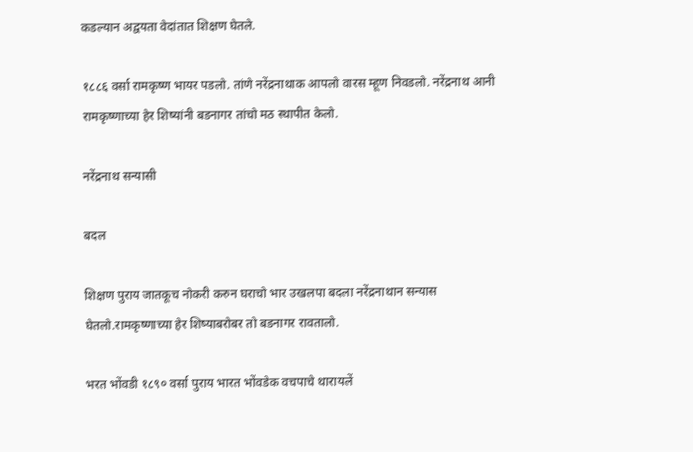कडल्यान अद्वयता वेदांतात शिक्षण घेतले.

१८८६ वर्सा रामकृष्ण भायर पडलो. तांणे नरेंद्रनाथाक आपलो वारस म्हूण निवडलो. नरेंद्रनाथ आनी रामकृष्णाच्या हेर शिष्यांनी बडनागर तांचो मठ स्थापीत केलो.

नरेंद्रनाथ सन्यासी

बदल

शिक्षण पुराय जातकूच नोकरी करुन घराचो भार उखलपा बदला नरेंद्रनाथान सन्यास घेतलो.रामकृष्णाच्या हेर शिष्याबरोबर तो बडनागर रावतालो.

भरत भोंवडी १८९० वर्सा पुराय भारत भोंवडेक वचपाचे थारायलें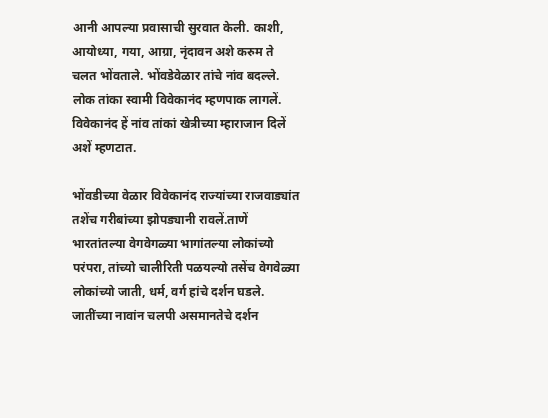आनी आपल्या प्रवासाची सुरवात केली. काशी, आयोध्या, गया, आग्रा, नृंदावन अशे करुम ते चलत भोंवताले. भोंवडेवेळार तांचे नांव बदल्ले. लोक तांका स्वामी विवेकानंद म्हणपाक लागलें. विवेकानंद हें नांव तांकां खेत्रीच्या म्हाराजान दिलें अशें म्हणटात.

भोंवडीच्या वेळार विवेकानंद राज्यांच्या राजवाड्यांत तशेंच गरीबांच्या झोपड्यानी रावलें.ताणें भारतांतल्या वेगवेगळ्या भागांतल्या लोकांच्यो परंपरा, तांच्यो चालीरिती पळयल्यो तसेंच वेगवेळ्या लोकांच्यो जाती, धर्म, वर्ग हांचे दर्शन घडले. जातींच्या नावांन चलपी असमानतेचे दर्शन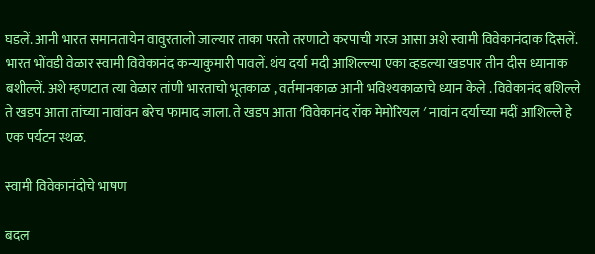घडलें. आनी भारत समानतायेन वावुरतालो जाल्यार ताका परतो तरणाटो करपाची गरज आसा अशे स्वामी विवेकानंदाक दिसलें. भारत भोंवडी वेळार स्वामी विवेकानंद कन्याकुमारी पावलें. थंय दर्या मदी आशिल्ल्या एका व्हडल्या खडपार तीन दीस ध्यानाक बशील्लें. अशे म्हणटात त्या वेळार तांणी भारताचो भूतकाळ , वर्तमानकाळ आनी भविश्यकाळाचे ध्यान केले . विवेकानंद बशिल्ले ते खडप आता तांच्या नावांवन बरेच फामाद जाला. ते खडप आता ′विवेकानंद रॉक मेमोरियल ′ नावांन दर्याच्या मदीं आशिल्ले हे एक पर्यटन स्थळ.

स्वामी विवेकानंदोचे भाषण

बदल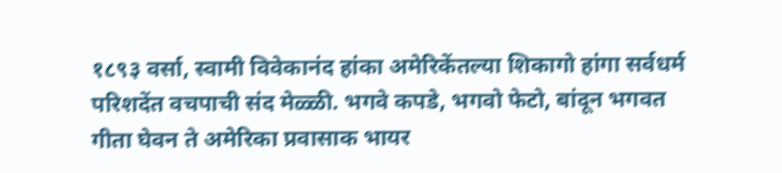१८९३ वर्सा, स्वामी विवेकानंद हांका अमेरिकेंतल्या शिकागो हांगा सर्वधर्म परिशदेंत वचपाची संद मेळ्ळी. भगवे कपडे, भगवो फेटो, बांदून भगवत गीता घेवन ते अमेरिका प्रवासाक भायर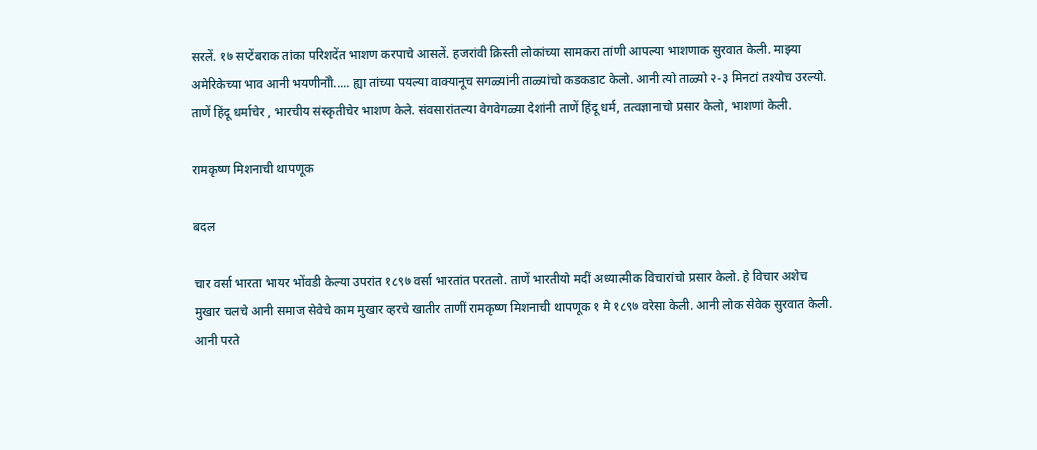सरलें. १७ सप्टेंबराक तांका परिशदेंत भाशण करपाचे आसलें. हजरांवी क्रिस्ती लोकांच्या सामकरा तांणी आपल्या भाशणाक सुरवात केली. माझ्या अमेरिकेच्या भाव आनी भयणीनोौ..... ह्या तांच्या पयल्या वाक्यानूच सगळ्यांनी ताळ्यांचो कडकडाट केलो. आनी त्यो ताळ्यो २-३ मिनटां तश्योच उरल्यो. ताणें हिंदू धर्माचेर , भारचीय संस्कृतीचेर भाशण केले. संवसारांतल्या वेगवेगळ्या देशांनी ताणें हिंदू धर्म, तत्वज्ञानाचो प्रसार केलो, भाशणां केली.

रामकृष्ण मिशनाची थापणूक

बदल

चार वर्सा भारता भायर भोंवडी केल्या उपरांत १८९७ वर्सा भारतांत परतलो. ताणें भारतीयो मदीं अध्यात्मीक विचारांचो प्रसार केलो. हे विचार अशेच मुखार चलचे आनी समाज सेवेचे काम मुखार व्हरचे खातीर ताणीं रामकृष्ण मिशनाची थापणूक १ मे १८९७ वरेसा केली. आनी लोक सेवेक सुरवात केली. आनी परते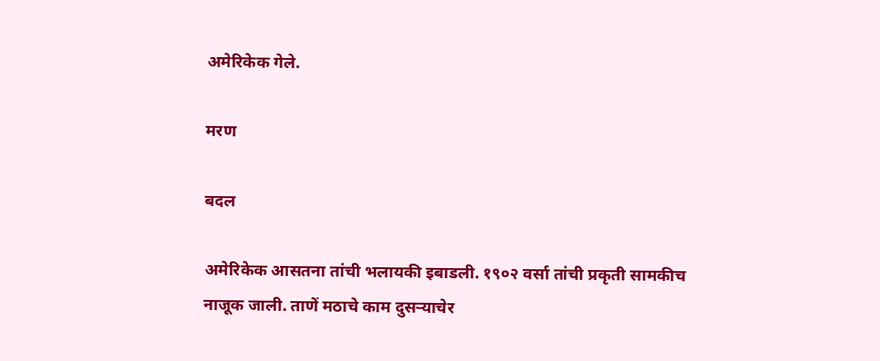अमेरिकेक गेले.

मरण

बदल

अमेरिकेक आसतना तांची भलायकी इबाडली. १९०२ वर्सा तांची प्रकृती सामकीच नाजूक जाली. ताणें मठाचे काम दुसऱ्याचेर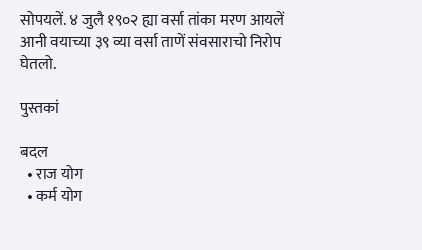सोपयलें. ४ जुलै १९०२ ह्या वर्सा तांका मरण आयलें आनी वयाच्या ३९ व्या वर्सा ताणें संवसाराचो निरोप घेतलो.

पुस्तकां

बदल
  • राज योग
  • कर्म योग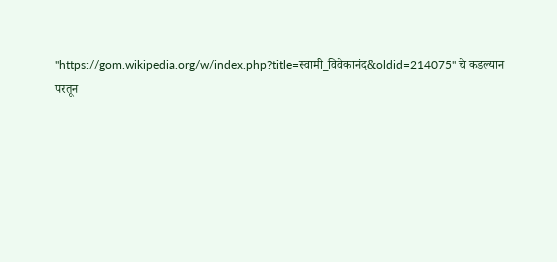"https://gom.wikipedia.org/w/index.php?title=स्वामी_विवेकानंद&oldid=214075" चे कडल्यान परतून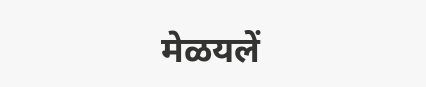मेळयलें